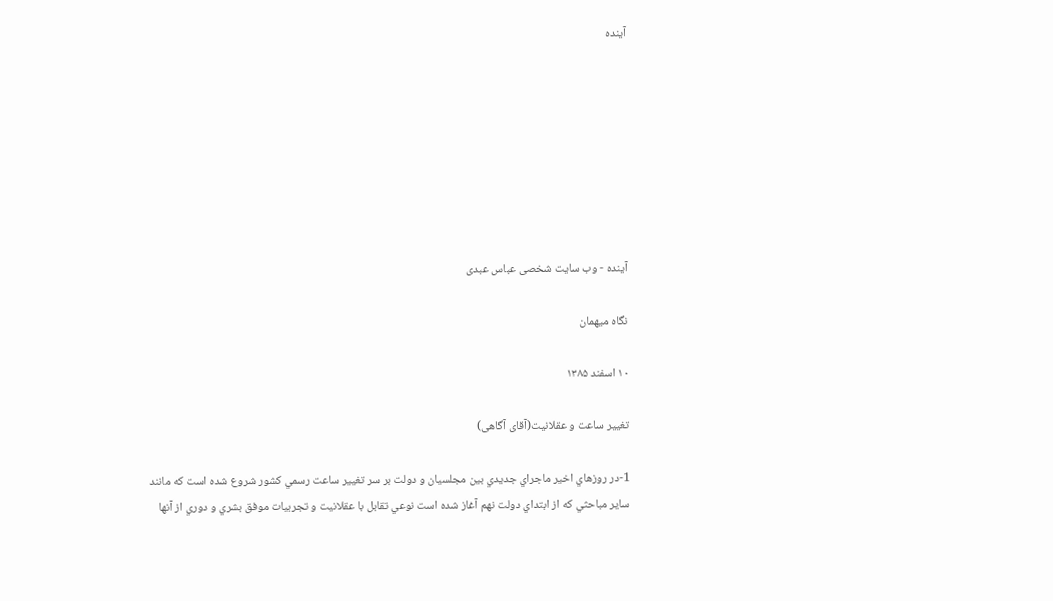آینده








آینده - وب سایت شخصی عباس عبدی

نگاه میهمان

۱۰ اسفند ۱۳۸۵

تغيير ساعت و عقلانيت(آقای آگاهی)

1-در روزهاي اخير ماجراي جديدي بين مجلسيان و دولت بر سر تغيير ساعت رسمي كشور شروع شده است كه مانند ساير مباحثي كه از ابتداي دولت نهم آغاز شده است نوعي تقابل با عقلانيت و تجربيات موفق بشري و دوري از آنها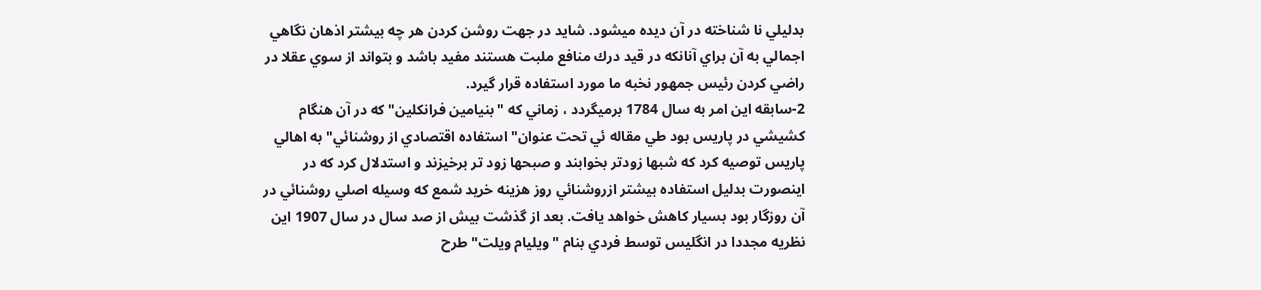بدليلي نا شناخته در آن ديده ميشود. شايد در جهت روشن كردن هر چه بيشتر اذهان نگاهي اجمالي به آن براي آنانكه در قيد درك منافع ملبت هستند مفيد باشد و بتواند از سوي عقلا در راضي كردن رئيس جمهور نخبه ما مورد استفاده قرار گيرد.
2-سابقه اين امر به سال 1784 برميگردد ، زماني كه "بنيامين فرانكلين" كه در آن هنگام كشيشي در پاريس بود طي مقاله ئي تحت عنوان" استفاده اقتصادي از روشنائي" به اهالي پاريس توصيه كرد كه شبها زودتر بخوابند و صبحها زود تر برخيزند و استدلال كرد كه در اينصورت بدليل استفاده بيشتر ازروشنائي روز هزينه خريد شمع كه وسيله اصلي روشنائي در آن روزگار بود بسيار كاهش خواهد يافت. بعد از گذشت بيش از صد سال در سال 1907 اين نظريه مجددا در انگليس توسط فردي بنام "ويليام ويلت" طرح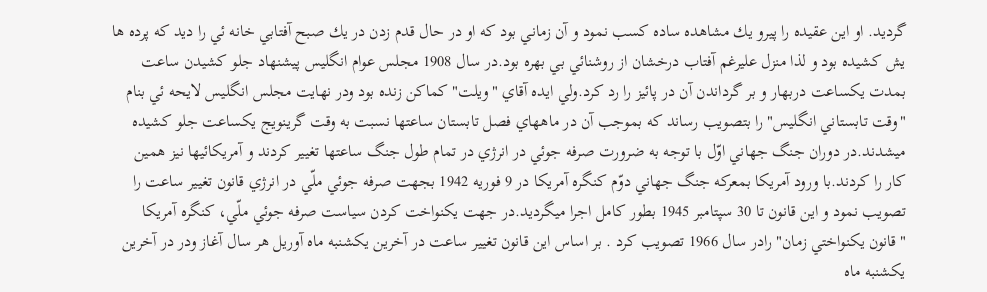گرديد. او اين عقيده را پيرو يك مشاهده ساده كسب نمود و آن زماني بود كه او در حال قدم زدن در يك صبح آفتابي خانه ئي را ديد كه پرده ها يش كشيده بود و لذا منزل عليرغم آفتاب درخشان از روشنائي بي بهره بود.در سال 1908 مجلس عوام انگليس پيشنهاد جلو كشيدن ساعت بمدت يكساعت دربهار و بر گرداندن آن در پائيز را رد كرد.ولي ايده آقاي "ويلت" كماكن زنده بود ودر نهايت مجلس انگليس لايحه ئي بنام "وقت تابستاني انگليس" را بتصويب رساند كه بموجب آن در ماههاي فصل تابستان ساعتها نسبت به وقت گرينويج يكساعت جلو كشيده ميشدند.در دوران جنگ جهاني اوّل با توجه به ضرورت صرفه جوئي در انرژي در تمام طول جنگ ساعتها تغيير كردند و آمريكائيها نيز همين كار را كردند.با ورود آمريكا بمعركه جنگ جهاني دوّم كنگره آمريكا در 9 فوريه 1942 بجهت صرفه جوئي ملّي در انرژي قانون تغيير ساعت را تصويب نمود و اين قانون تا 30 سپتامبر 1945 بطور كامل اجرا ميگرديد.در جهت يكنواخت كردن سياست صرفه جوئي ملّي، كنگره آمريكا "قانون يكنواختي زمان" رادر سال 1966 تصويب كرد . بر اساس اين قانون تغيير ساعت در آخرين يكشنبه ماه آوريل هر سال آغاز ودر در آخرين يكشنبه ماه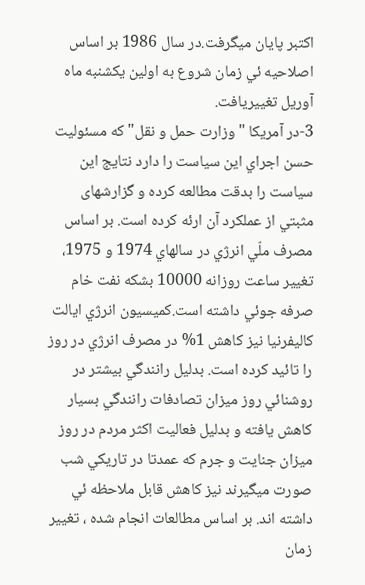اكتبر پايان ميگرفت.در سال 1986 بر اساس اصلاحيه ئي زمان شروع به اولين يكشنبه ماه آوريل تغييريافت.
3-در آمريكا "وزارت حمل و نقل" كه مسئوليت حسن اجراي اين سياست را دارد نتايج اين سياست را بدقت مطالعه كرده و گزارشهای مثبتي از عملكرد آن ارئه كرده است. بر اساس مصرف ملّي انرژي در سالهاي 1974 و 1975، تغيير ساعت روزانه 10000 بشكه نفت خام صرفه جوئي داشته است.كميسيون انرژي ايالت كاليفرنيا نيز كاهش 1% در مصرف انرژي در روز را تائيد كرده است. بدليل رانندگي بيشتر در روشنائي روز ميزان تصادفات رانندگي بسيار كاهش يافته و بدليل فعاليت اكثر مردم در روز ميزان جنايت و جرم كه عمدتا در تاريكي شب صورت ميگيرند نيز كاهش قابل ملاحظه ئي داشته اند. بر اساس مطالعات انجام شده ، تغيير زمان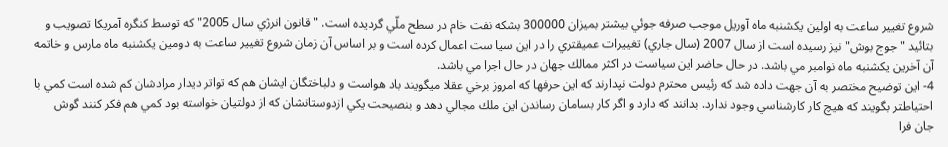شروع تغيير ساعت به اولين يكشنبه ماه آوريل موجب صرفه جوئي بيشتر بميزان 300000 بشكه نفت خام در سطح ملّي گرديده است. " قانون انرژي سال 2005" كه توسط كنگره آمريكا تصويب و بتائيد "جوج بوش" نيز رسيده است از سال 2007 (سال جاري) تغييرات عميقتري را در اين سيا ست اعمال كرده است و بر اساس آن زمان شروع تغيير ساعت به دومين يكشنبه ماه مارس و خاتمه آن آخرين يكشنبه ماه نوامبر مي باشد. در حال حاضر اين سياست در اكثر ممالك جهان در حال اجرا مي باشد.
4- اين توضيح مختصر به آن جهت داده شد كه رئيس محترم دولت نپدارند كه اين حرفها كه امروز برخي عقلا ميگويند باد هواست و دلباختگان ايشان هم كه تواتر ديدار مرادشان كم شده است كمي با احتياطتر بگويند كه هيچ كار كارشناسي وجود ندارد. بدانند كه دارد و اگر كار بسامان رساندن اين ملك مجالي دهد و بنصيحت يكي ازدوستانشان كه از دولتيان خواسته بود كمي هم فكر كنند گوش جان فرا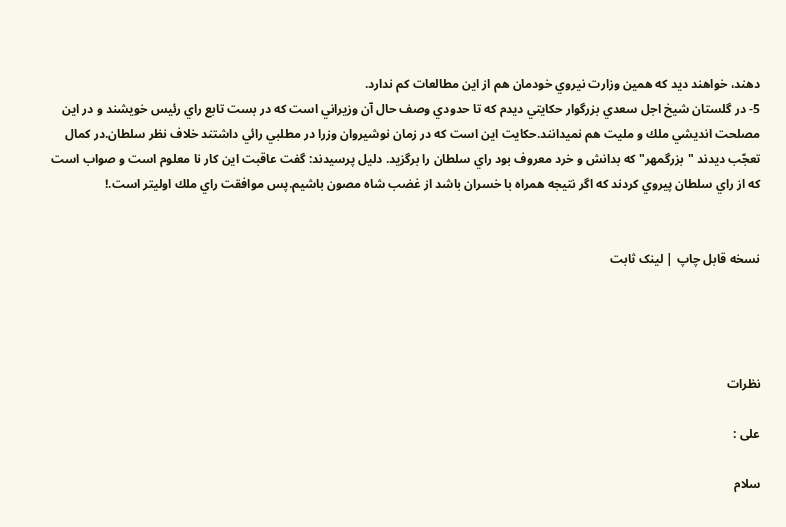دهند، خواهند ديد كه همين وزارت نيروي خودمان هم از اين مطالعات كم ندارد.
5- در گلستان شيخ اجل سعدي بزرگوار حكايتي ديدم كه تا حدودي وصف حال آن وزيراني است كه در بست تابع راي رئيس خويشند و در اين مصلحت انديشي ملك و ملیت هم نميدانند.حكايت اين است كه در زمان نوشيروان وزرا در مطلبي رائي داشتند خلاف نظر سلطان.در كمال تعجّب ديدند "بزرگمهر" كه بدانش و خرد معروف بود راي سلطان را برگزيد. دليل پرسيدند: گفت عاقبت اين كار نا معلوم است و صواب است كه از راي سلطان پيروي كردند كه اگر نتيجه همراه با خسران باشد از غضب شاه مصون باشيم.پس موافقت راي ملك اوليتر است.!


نسخه قابل چاپ | لینک ثابت




نظرات

علی :

سلام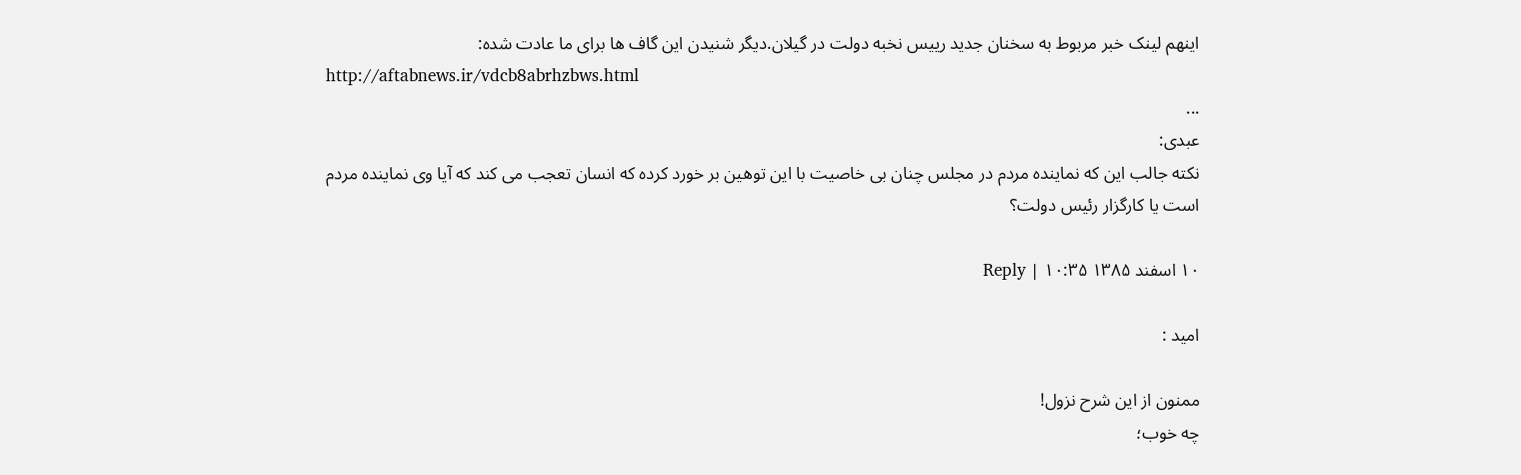اینهم لینک خبر مربوط به سخنان جدید رییس نخبه دولت در گیلان.دیگر شنیدن این گاف ها برای ما عادت شده:
http://aftabnews.ir/vdcb8abrhzbws.html
...
عبدی:
نکته جالب این که نماینده مردم در مجلس چنان بی خاصیت با این توهین بر خورد کرده که انسان تعجب می کند که آیا وی نماینده مردم است یا کارگزار رئیس دولت؟

۱۰ اسفند ۱۳۸۵ ۱۰:۳۵ | Reply

امید :

ممنون از این شرح نزول!
چه خوب؛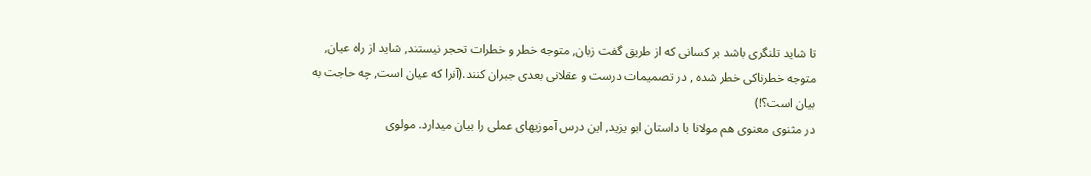تا شاید تلنگری باشد بر کسانی که از طریق گفت زبان, متوجه خطر و خطرات تحجر نیستند, شاید از راه عیان, متوجه خطرناکی خطر شده , در تصمیمات درست و عقلانی بعدی جبران کنند.(آنرا که عیان است, چه حاجت به بیان است؟!)
در مثنوی معنوی هم مولانا با داستان ابو یزید, این درس آموزیهای عملی را بیان میدارد. مولوی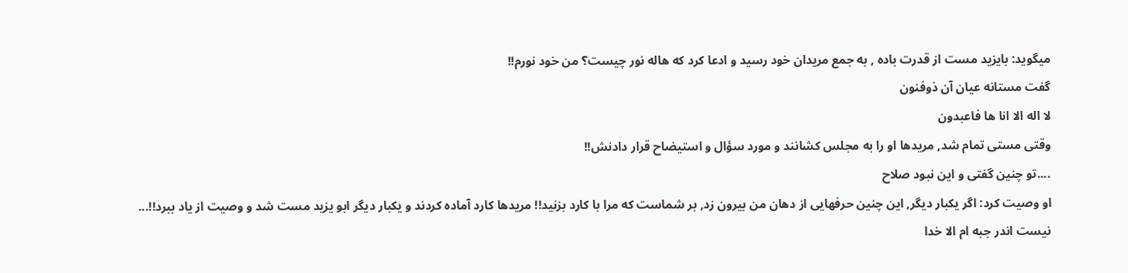میگوید: بایزید مست از قدرت باده , به جمع مریدان خود رسید و ادعا کرد که هاله نور چیست؟ من خود نورم!!
گفت مستانه عیان آن ذوفنون
لا اله الا انا ها فاعبدون
وقتی مستی تمام شد, مریدها او را به مجلس کشانند و مورد سؤال و استیضاح قرار دادنش!!
....تو چنین گفتی و این نبود صلاح
او وصیت کرد: اگر یکبار دیگر, این چنین حرفهایی از دهان من بیرون زد, بر شماست که مرا با کارد بزنید!! مریدها کارد آماده کردند و یکبار دیگر ابو یزید مست شد و وصیت از یاد ببرد!!...
نیست اندر جبه ام الا خدا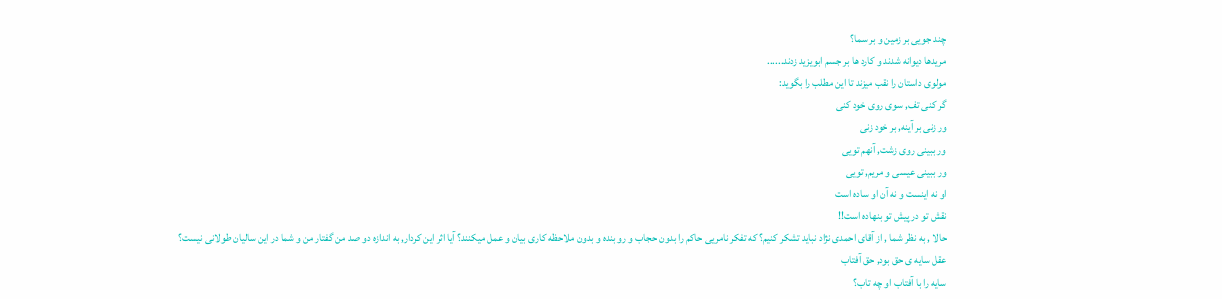چند جویی بر زمین و بر سما؟
مریدها دیوانه شدند و کارد ها بر جسم ابویزید زدند......
مولوی داستان را نقب میزند تا این مطلب را بگوید:
گر کنی تف, سوی روی خود کنی
ور زنی بر آینه, بر خود زنی
ور ببینی روی زشت, آنهم تویی
ور ببینی عیسی و مریم, تویی
او نه اینست و نه آن او ساده است
نقش تو در پیش تو بنهاده است!!
حالا , به نظر شما , از آقای احمدی نژاد نباید تشکر کنیم؟ که تفکر نامریی حاکم را بدون حجاب و رو بنده و بدون ملاحظه کاری بیان و عمل میکنند؟ آیا اثر این کردار, به اندازه دو صد من گفتار من و شما در این سالیان طولانی نیست؟
عقل سایه ی حق بود, حق آفتاب
سایه را با آفتاب او چه تاب؟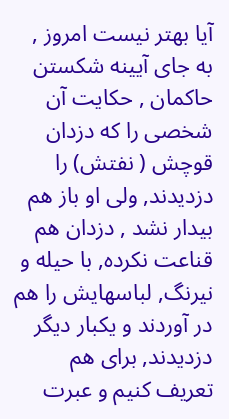آیا بهتر نیست امروز , به جای آیینه شکستن حاکمان , حکایت آن شخصی را که دزدان قوچش ( نفتش) را دزدیدند, ولی او باز هم بیدار نشد , دزدان هم قناعت نکرده, با حیله و نیرنگ, لباسهایش را هم در آوردند و یکبار دیگر دزدیدند, برای هم تعریف کنیم و عبرت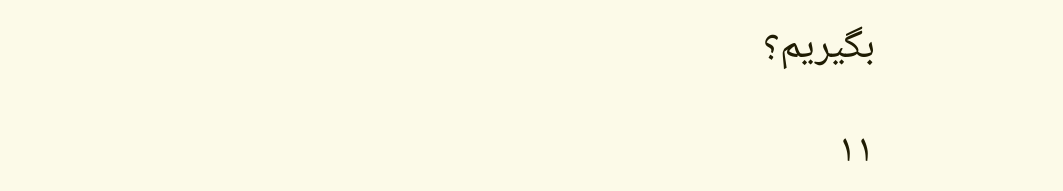بگیریم؟

۱۱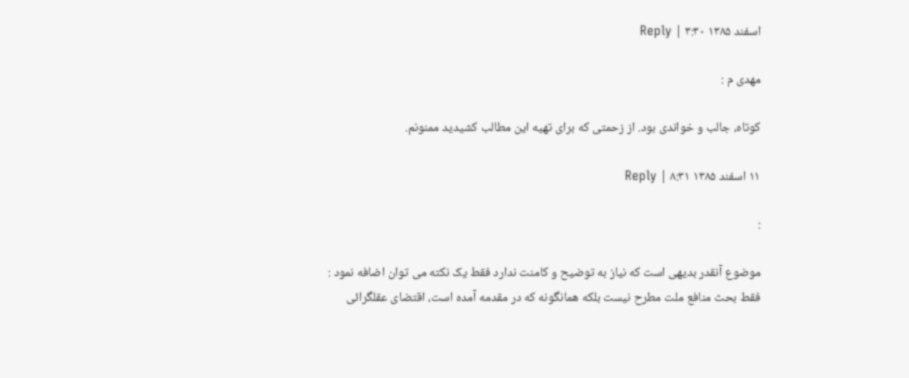اسفند ۱۳۸۵ ۳:۳۰ | Reply

مهدی م :

کوتاه، جالب و خواندی بود. از زحمتی که برای تهیه این مطالب کشیدید ممنونم.

۱۱ اسفند ۱۳۸۵ ۸:۳۱ | Reply

:

موضوع آنقدر بدیهی است که نیاز به توضیح و کامنت ندارد فقط یک نکته می توان اضافه نمود :
فقط بحث منافع ملت مطرح نیست بلکه همانگونه که در مقدمه آمده است، اقتضای عقلگرائی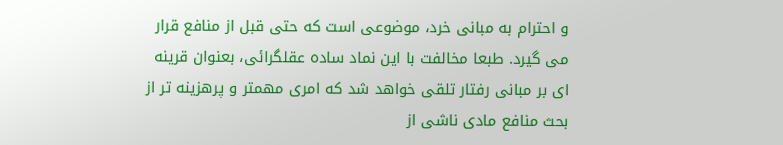و احترام به مبانی خرد، موضوعی است که حتی قبل از منافع قرار می گیرد. طبعا مخالفت با این نماد ساده عقلگرائی، بعنوان قرینه ای بر مبانی رفتار تلقی خواهد شد که امری مهمتر و پرهزینه تر از بحث منافع مادی ناشی از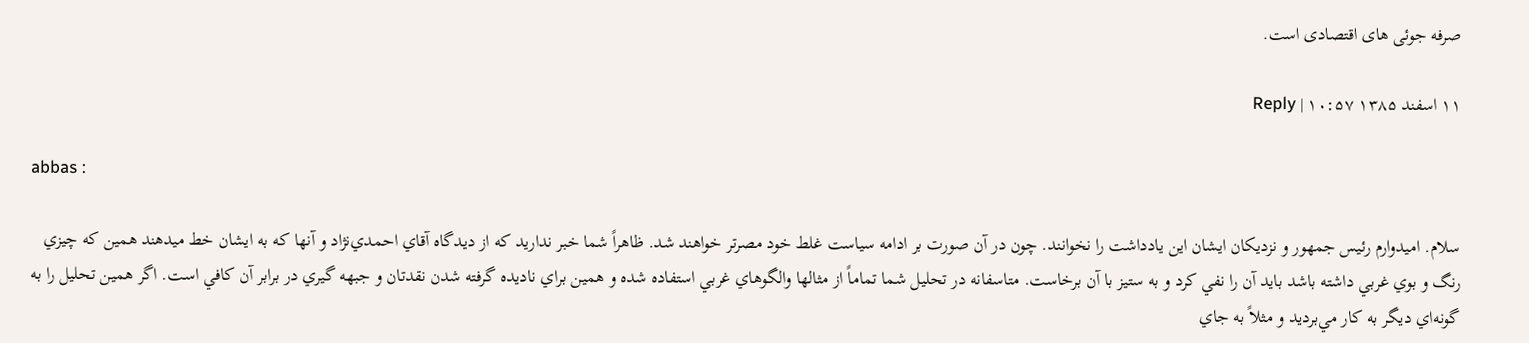صرفه جوئی های اقتصادی است.

۱۱ اسفند ۱۳۸۵ ۱۰:۵۷ | Reply

abbas :

سلام. اميدوارم رئيس جمهور و نزديكان ايشان اين يادداشت را نخوانند. چون در آن صورت بر ادامه سياست غلط خود مصرتر خواهند شد. ظاهراً شما خبر نداريد كه از ديدگاه آقاي احمدي‌نژاد و آنها كه به ايشان خط ميدهند همين كه چيزي رنگ و بوي غربي داشته باشد بايد آن را نفي كرد و به ستيز با آن برخاست. متاسفانه در تحليل شما تماماً از مثالها والگوهاي غربي استفاده شده و همين براي ناديده گرفته شدن نقدتان و جبهه گيري در برابر آن كافي است. اگر همين تحليل را به گونه‌اي ديگر به كار مي‌برديد و مثلاً به جاي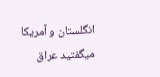انگلستان و آمريكا ميگفتيد عراق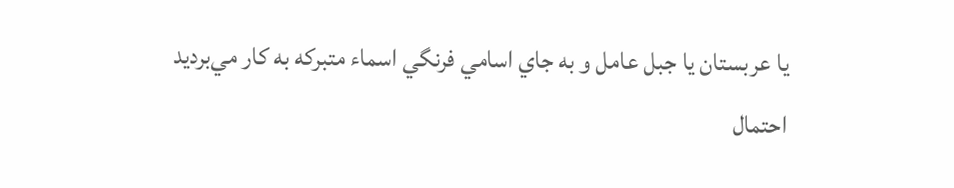يا عربستان يا جبل عامل و به جاي اسامي فرنگي اسماء متبركه به كار مي‌برديد احتمال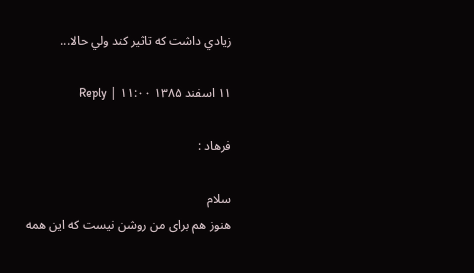زيادي داشت كه تاثير كند ولي حالا...

۱۱ اسفند ۱۳۸۵ ۱۱:۰۰ | Reply

فرهاد :

سلام
هنوز هم برای من روشن نیست که این همه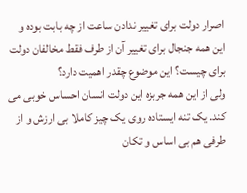اصرار دولت برای تغییر ندادن ساعت از چه بابت بوده و این همه جنجال برای تغییر آن از طرف فقط مخالفان دولت برای چیست؟ این موضوع چقدر اهمیت دارد؟
ولی از این همه جربزه این دولت انسان احساس خوبی می کند. یک تنه ایستاده روی یک چیز کاملا بی ارزش و از طرفی هم بی اساس و تکان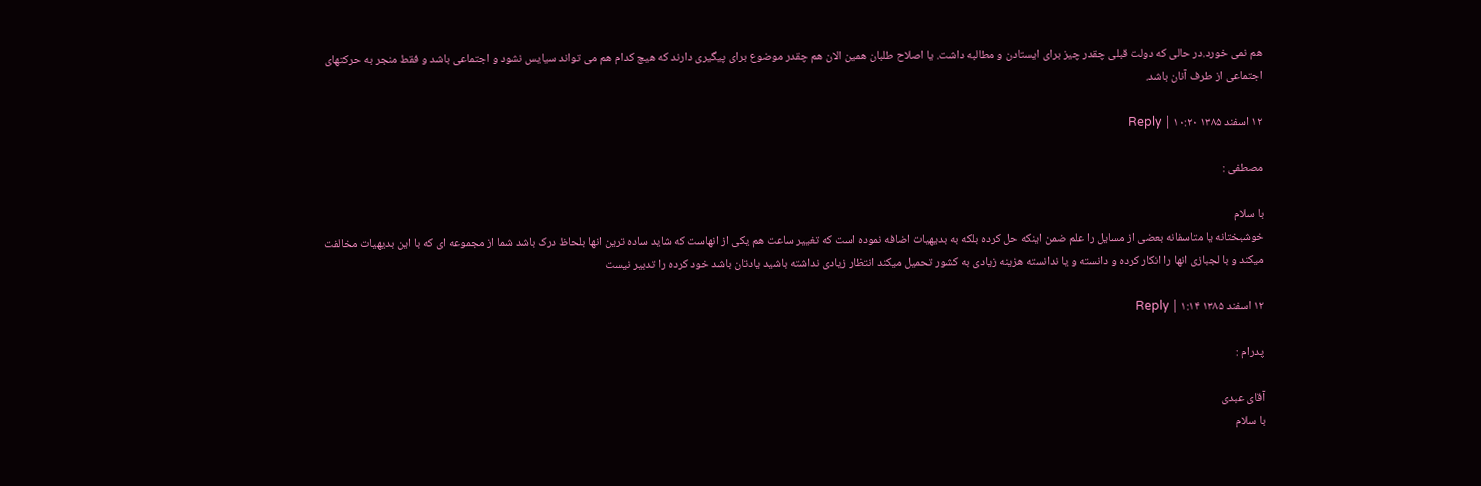هم نمی خورد.در حالی که دولت قبلی چقدر چیز برای ایستادن و مطالبه داشت. یا اصلاح طلبان همین الان هم چقدر موضوع برای پیگیری دارند که هیچ کدام هم می تواند سیایس نشود و اجتماعی باشد و فقط منجر به حرکتهای اجتماعی از طرف آنان باشد.

۱۲ اسفند ۱۳۸۵ ۱۰:۲۰ | Reply

مصطفی :

با سلام
خوشبختانه یا متاسفانه بعضی از مسایل را علم ضمن اینکه حل کرده بلکه به بدیهیات اضافه نموده است که تغییر ساعت هم یکی از انهاست که شاید ساده ترین انها بلحاظ درک باشد شما از مجموعه ای که با این بدیهیات مخالفت میکند و با لجبازی انها را انکار کرده و دانسته و یا ندانسته هزینه زیادی به کشور تحمیل میکند انتظار زیادی نداشته باشید یادتان باشد خود کرده را تدبیر نیست

۱۲ اسفند ۱۳۸۵ ۱:۱۴ | Reply

پدرام :

آقای عبدی
با سلام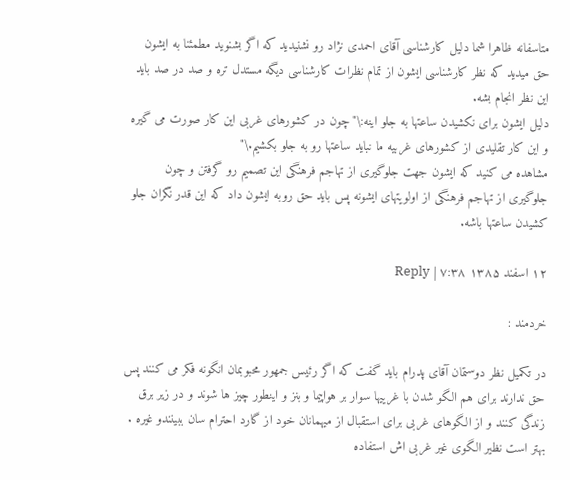متاسفانه ظاهرا شما دلیل کارشناسی آقای احمدی نژاد رو نشنیدید که اگر بشنوید مطمئنا به ایشون حق میدید که نظر کارشناسی ایشون از تمام نظرات کارشناسی دیگه مستدل تره و صد در صد باید این نظر انجام بشه.
دلیل ایشون برای نکشیدن ساعتها به جلو اینه:\"چون در کشورهای غربی این کار صورت می گیره و این کار تقلیدی از کشورهای غربیه ما نباید ساعتها رو به جلو بکشیم.\"
مشاهده می کنید که ایشون جهت جلوگیری از تهاجم فرهنگی این تصمیم رو گرفتن و چون جلوگیری از تهاجم فرهنگی از اولویتهای ایشونه پس باید حق روبه ایشون داد که این قدر نگران جلو کشیدن ساعتها باشه.

۱۲ اسفند ۱۳۸۵ ۷:۳۸ | Reply

خردمند :

در تکمیل نظر دوستمان آقای پدرام باید گفت که اگر رئیس جمهور محبوبمان انگونه فکر می کنند پس حق ندارند برای هم الگو شدن با غرییها سوار بر هواپیما و بنز و اینطور چیز ها شوند و در زیر برق زندگی کنند و از الگوهای غربی برای استقبال از میهمانان خود از گارد احترام سان ببینندو غیره . بهتر است نظیر الگوی غیر غربی اش استفاده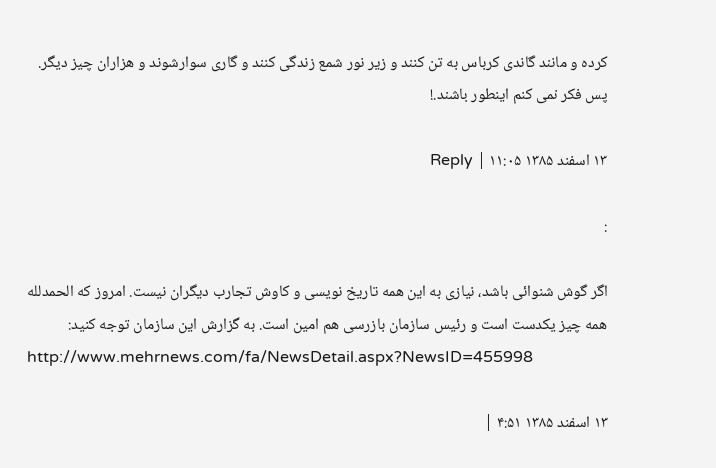کرده و مانند گاندی کرباس به تن کنند و زیر نور شمع زندگی کنند و گاری سوارشوند و هزاران چیز دیگر.
پس فکر نمی کنم اینطور باشند.!

۱۳ اسفند ۱۳۸۵ ۱۱:۰۵ | Reply

:

اگر گوش شنوائی باشد، نیازی به این همه تاریخ نویسی و کاوش تجارب دیگران نیست. امروز که الحمدلله همه چیز یکدست است و رئیس سازمان بازرسی هم امین است. به گزارش این سازمان توجه کنید:
http://www.mehrnews.com/fa/NewsDetail.aspx?NewsID=455998

۱۳ اسفند ۱۳۸۵ ۴:۵۱ |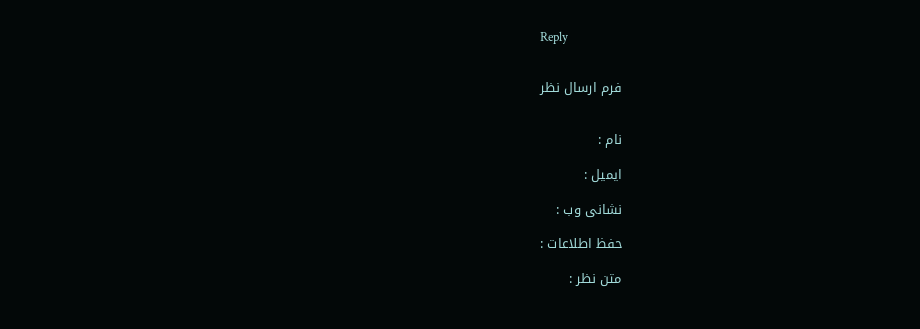Reply


فرم ارسال نظر


نام :

ایمیل :

نشانی وب :

حفظ اطلاعات :

متن نظر :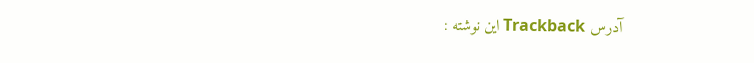آدرس Trackback این نوشته :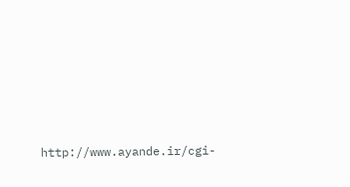http://www.ayande.ir/cgi-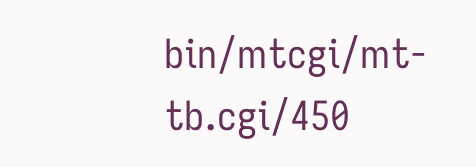bin/mtcgi/mt-tb.cgi/450